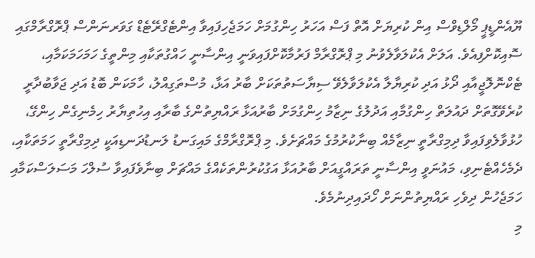ޔޫއެންޑީޕީ މޯލްޑިވްސް އިން ކުރިޔަށް އޮތް ފަސް އަހަރު ހިންގުމަށް ހަމަޖެހިފައިވާ އިންޓެގްރޭޓެޑް ގަވަރނަންސް ޕްރޮގްރާމްގައި ސޮއިކޮށްފިއެވެ. އަލަށް އެކުލަވާލެވުނު މި ޕްރޮގްރާމް ފަރުމާކޮށްފައިވަނީ އިންސާނީ ހައްގުތަކާއި މިންތީގެ ހަމަހަމަކަމާއި، ޓެކްނޮލޮޖީއާއި ދޯޅު އަދި ކުރިޔާލާ އެކުލަވާލެވޭ ސިޔާސަތުތަކަށް ބާރު އަޅާ، މުސްތަގިއްލު، ހާމަކަން ބޮޑު އަދި ޖަވާބުދާރީ ކުރެވޭގޮތަށް ދައުލަތް ހިންގުމާއި އަދުލުގެ ނިޒާމު ހިންގުމަށް ބާރުއަޅާ ރައްޔިތުންގެ ބާރާއި އިހުތިޔާރު ހިމެނިގެން ހިންގޭ، ހުޅުވާލެވިފައިވާ ދިމިގްރާތީ ނިޒާމެއް ބިނާކުރުމުގެ މައްޗަށެވެ. މި ޕްރޮގްރާމްގެ މައިގަނޑު ލަނޑުދަނޑިއަކީ ދިމިގްރާތީ ހަމަތަކާއި، ދެމެހެއްޓެނިވި، މައުނަވީ އިންސާނީ ތަރައްގީއަށް ބާރުއަޅާ އަގުކުރުންތަކެއްގެ މައްޗަށް ބިނާވެފައިވާ ސުލްހަ މަސަލަސްކަމާއި ހަމަޖެހުން ދިވެހި ރައްޔިތުންނަށް ހޯދައިދިނުމެވެ.
މި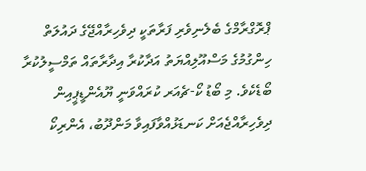ޕްރޮގްރާމްގެ ބެލެނިވެރި ފަރާތަކީ ދިވެހިރާއްޖޭގެ ދައުލަތް ހިންގުމުގެ މަސްއޫލިއްޔަތު އަދާކުރާ އިދާރާތައް ތަމްސީލުކުރާ ބޯޑެކެވެ. މި ބޯޑު ކޯ-ޗެއަރ ކުރައްވަނީ ޔޫއެންޑީޕީއިން ދިވެހިރާއްޖެއަށް ކަނޑަޅުއްވާފައިވާ މަންދޫބު، އެންރިކޯ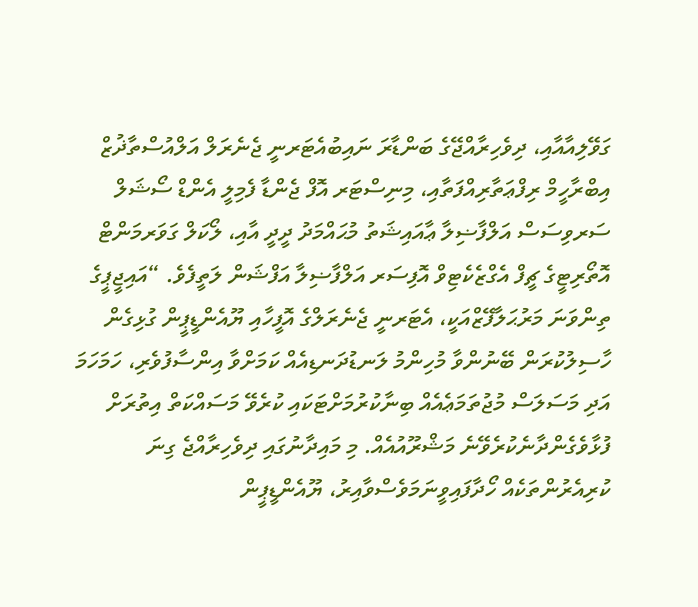ގަވޭލިއާއާއި، ދިވެހިރާއްޖޭގެ ބަންޑާރަ ނައިބުއެޓަރނީ ޖެނެރަލް އަލްއުސްތާޛުޒް އިބްރާހީމް ރިފްޢަތާރިއްފަތާއި، މިނިސްޓަރ އޮފް ޖެންޑާ ފެމިލީ އެންޑް ސޯޝަލް ސަރވިސަސް އަލްފާޟިލާ ޢާއައިޝަތު މުޙައްމަދު ދީދީ އާއި، ލޯކަލް ގަވަރމަންޓް އޮތޯރިޓީގެ ޗީފް އެގްޒެކެޓިވް އޮފިސަރ އަލްފާޟިލާ އަފްޝަން ލަތީފެވެ. “އައިޖީޕީގެ ތިންވަނަ މަރުޙަލާފޭޒްއަކީ، އެޓަރނީ ޖެނެރަލްގެ އޮފީހާއި ޔޫއެންޑީޕީން ގުޅިގެން ހާސިލުކުރަން ބޭނުންވާ މުހިންމު ލަނޑުދަނޑިއެއް ކަމަށްވާ އިންސާފުވެރި، ހަމަހަމަ އަދި މަސަލަސް މުޖުތަމަޢެއެއް ބިނާކުރުމަށްޓަކައި ކުރެވޭ މަސައްކަތް އިތުރަށް ފުޅާވެގެންދާނެކުރެވޭނެ މަޝްރޫއުއެއް. މި މައިދާނުގައި ދިވެހިރާއްޖެ ގިނަ ކުރިއެރުންތަކެއް ހޯދާފައިވީނަމަވެސްވާއިރު، ޔޫއެންޑީޕީން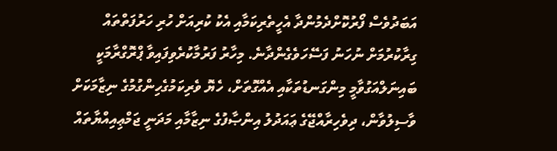އަބަދުވެސް ފޯރުކޮށްދެމުންދާ އެހީތެރިކަމާއި އެކު ކުރިއަށް ހުރި ހަރުފަތްތައް ގިރާކުރުމަށް ނުހަނު ފަސޭހަވެގެންދާނެ. މިހާރު ފަރުމާކުރެވިފައިވާ ޕްރޮގްރާމަކީ ބައިނަލްއަގުވާމީ މިންގަނޑުތަކާއި އެއްގޮތަށް، ހެޔޮ ވެރިކަމުގެހިންގުމުގެ ނިޒާމަކަށް ވާސިލުވާން، ދިވެހިރާއްޖޭގެ ޢައަދުލު އިންޞާފުގެ ނިޒާމާއި މަދަނީ ޖަމްޢިއިއްޔާތައް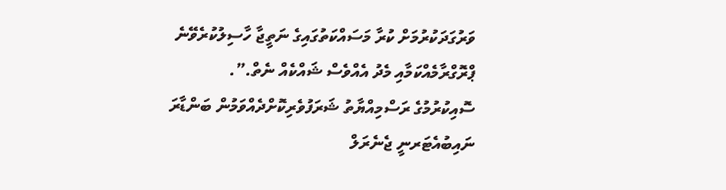ވަރުގަދަކުރުމަށް ކުރާ މަސައްކަތުގައިގެ ނަތީޖާ ހާސިލުކުރެވޭނެ ޕްރޮގްރާމެއްކަމާއި މެދު އެއްވެސް ޝައްކެއް ނެތް.”. ސޮއިކުރުމުގެ ރަސްމިއްޔާތު ޝަރަފުވެރިކޮށްދެއްވަމުން ބަންޑާރަ ނައިބުއެޓަރނީ ޖެނެރަލް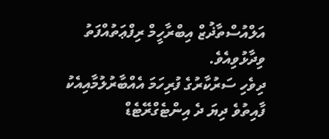އަލްއުސްތާޛުޒް އިބްރާހީމް ރިފްޢަތުއްފަތު ވިދާޅުވިއެވެ.
ދިވެހި ސަރުކާރުގެ ފުރިހަމަ އެއްބާރުލުމާއިއެކު ފާއިތުވެ ދިޔަ ދެ އިންޓެގްރޭޓެޑް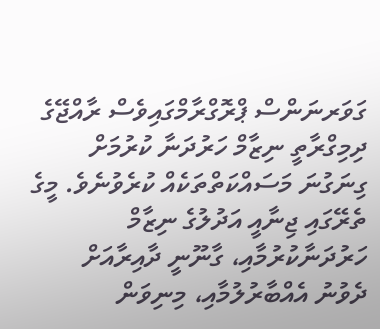ގަވަރނަންސް ޕްރޮގްރާމްގައިވެސް ރާއްޖޭގެ ދިމިގްރާތީ ނިޒާމް ހަރުދަނާ ކުރުމަށް ގިނަގުނަ މަސައްކަތްތަކެއް ކުރެވުނެވެ. މީގެ ތެރޭގައި ޖިނާއީ އަދުލުގެ ނިޒާމް ހަރުދަނާކުރުމާއި، ގާނޫނީ ދާއިރާއަށް ދެވުނު އެއްބާރުލުމާއި، މިނިވަން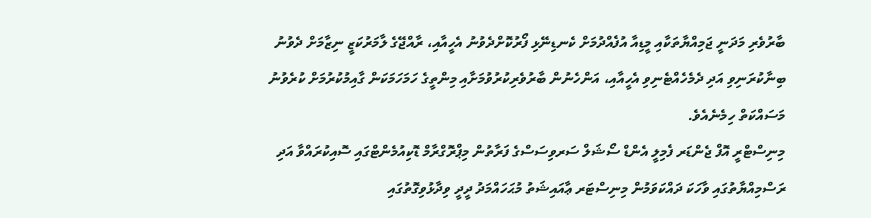ބާރުވެރި މަދަނީ ޖަމިއްޔާތަކާއި މީޑިއާ އުފެއްދުމަށް ކެނޑިނޭޅި ފޯރުކޮށްދެވުނު އެހީއާއި، ރާއްޖޭގެ ލާމަރުކަޒީ ނިޒާމަށް ދެވުނު ބިނާކުރަނިވި އަދި ދެމެހެއްޓެނިވި އެހީއާއި، އަންހެނުން ބާރުވެރިކުރުވުމަށާއި މިންތީގެ ހަމަހަމަކަން ގާއިމުކުރުމަށް ކުރެވުނު މަސައްކަތް ހިމެނެއެވެ.
މިނިސްޓްރީ އޮފް ޖެންޑަރ ފެމިލީ އެންޑް ސޯޝަލް ސަރވިސަސްގެ ފަރާތުން މިޕްރޮގްރާމް ޑޮކިއުމެންޓްގައި ސޮއިކުރައްވާ އަދި ރަސްމިއްޔާތުގައި ވާހަކަ ދައްކަވަމުން މިނިސްޓަރ ޢާއައިޝަތު މުޙަހައްމަދު ދީދީ ވިދާޅުވިގޮތުގައި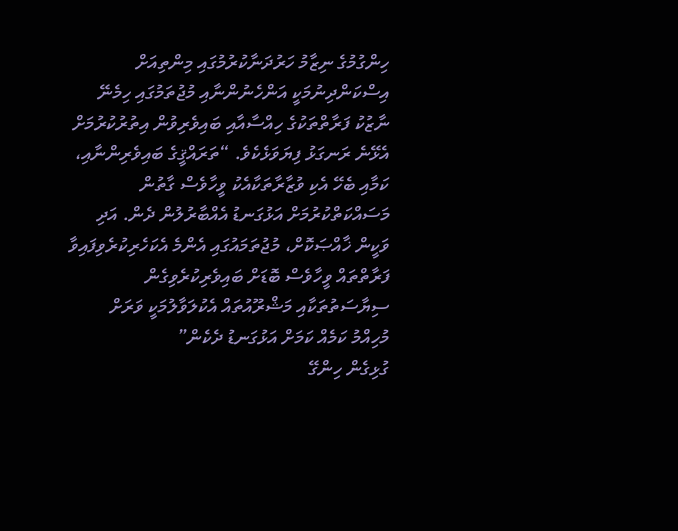ހިންގުމުގެ ނިޒާމު ހަރުދަނާކުރުމުގައި މިންތިއަށް އިސްކަންދިނުމަކީ އަންހެނުންނާއި މުޖުތަމުގައި ހިމެނޭ ނާޒުކު ފަރާތްތަކުގެ ހިއްސާއާއި ބައިވެރިވުން އިތުރުކުރުމަށް އެޅޭނެ ރަނގަޅު ފިޔަވަޅެކެވެ. “ތަރައްޤީގެ ބައިވެރިންނާއި، ކަމާއި ބެހޭ އެކި ވުޒާރާތަކާއެކު ވީހާވެސް ގާތުން މަސައްކަތްކުރުމަށް އަޅުގަނޑު އެއްބާރުލުން ދެން. އަދި ވަކީން ޚާއްޞަކޮށް، މުޖުތަމައުގައި އެންމެ އެކަހެރިކުރެވިފައިވާ ފަރާތްތައް ވީހާވެސް ބޮޑަށް ބައިވެރިކުރެވިގެން ސިޔާސަތުތަކާއި މަޝްރޫއުތައް އެކުލަވާލުމަކީ ވަރަށް މުހިއްމު ކަމެއް ކަމަށް އަޅުގަނޑު ދެކެން”
ގުޅިގެން ހިންގޭ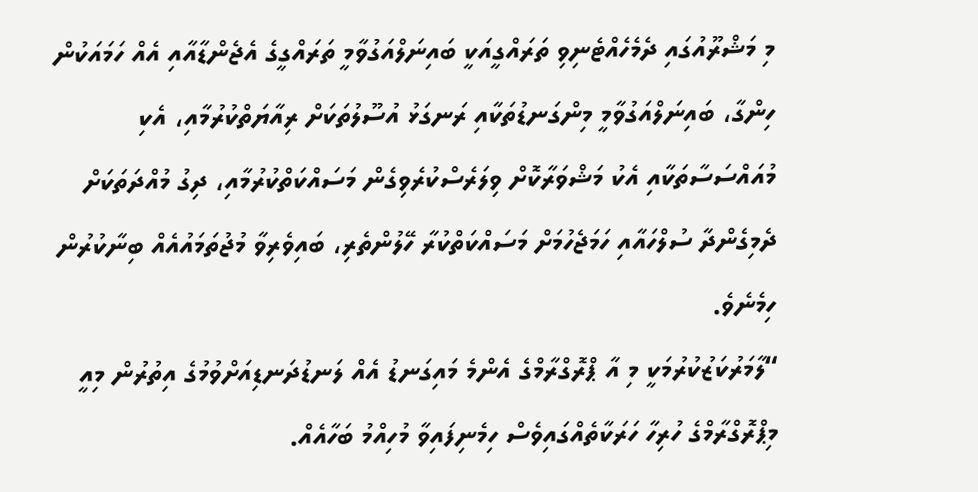މި މަޝްރޫއުގައި ދެމެހެއްޓެނިވި ތަރައްގީއަކީ ބައިނަލްއަގުވާމީ ތަރައްގީގެ އެޖެންޑާއާއި އެއް ހަމައަކުން ހިންގާ، ބައިނަލްއަގުވާމީ މިންގަނޑުތަކާއި ރަނގަޅު އުސޫލުތަކަށް ރިއާޔަތްކުރުމާއި، އެކި މުއައްސަސާތަކާއި އެކު މަޝްވަރާކޮށް ވިލަރެސްކުރެވިގެން މަސައްކަތްކުރުމާއި، ދިގު މުއްދަތަކަށް ދެމިގެންދާ ސުލްހައާއި ހަމަޖެހުމަށް މަސައްކަތްކުރާ ހޭލުންތެރި، ބައިވެރިވާ މުޖުތަމައުއެއް ބިނާކުރުން ހިމެނެވެ.
“ލާމަރުކަޒުކުރުމަކީ މި އާ ޕްރޮގްރާމްގެ އެންމެ މައިގަނޑު އެއް ލަނޑުދަނޑިއަށްވުމުގެ އިތުރުން މިއީ މިޕްރޮގްރާމްގެ ހުރިހާ ހަރަކާތެއްގައިވެސް ހިމެނިފައިވާ މުހިއްމު ބަހާއެއް.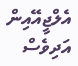އެލްޖީއޭއިން އަދިވެސް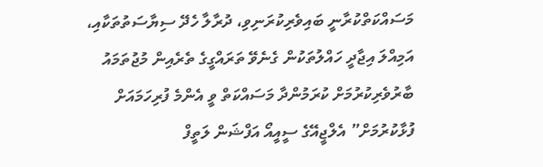މަސައްކަތްކުރާނީ ބައިވެރިކުރަނިވި، ދުރާލާ ހެދޭ ސިޔާސަތުތަކާއި، އަމިއްލަ އިޖާދީ ހައްލުތަކުން ގެނެވޭ ތަރައްގީގެ ތެރެއިން މުޖުތަމައު ބާރުވެރިކުރުމަށް ކުރަމުންދާ މަސައްކަތް ވީ އެންމެ ފުރިހަމައަށް ފުޅާކުރުމަށް” އެލްޖީއޭގެ ސީއީއޯ އަފްޝަން ލަތީފް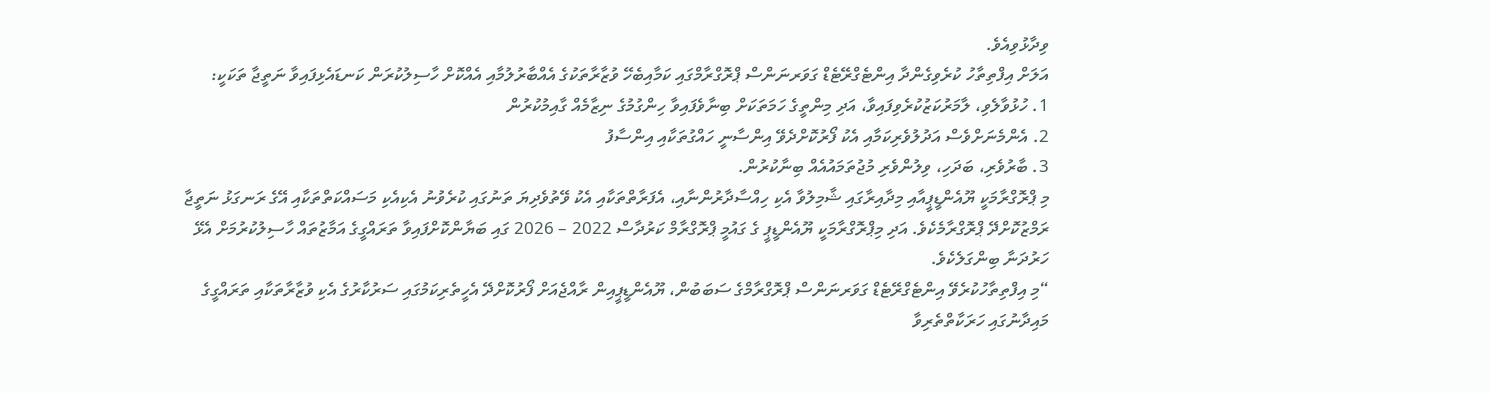ވިދާޅުވިއެވެ.
އަލަށް އިފްތިތާހު ކުރެވިގެންދާ އިންޓެގްރޭޓެޑް ގަވަރނަންސް ޕްރޮގްރާމްގައި ކަމާއިބެހޭ ވުޒާރާތަކުގެ އެއްބާރުލުމާއި އެއްކޮށް ހާސިލުކުރަން ކަނޑައެޅިފައިވާ ނަތީޖާ ތަކަކީ:
1. ހުޅުވާލެވި، ލާމަރުކަޒުކުރެވިފައިވާ، އަދި މިންތީގެ ހަމަތަކަށް ބިނާވެފައިވާ ހިންގުމުގެ ނިޒާމެއް ގާއިމުކުރުން
2. އެންމެނަށްވެސް އަދުލުވެރިކަމާއި އެކު ފޯރުކޮށްދެވޭ އިންސާނީ ހައްގުތަކާއި އިންސާފު
3. ބާރުވެރި، ބަދަހި، ވިލުންވެރި މުޖުތަމައުއެއް ބިނާކުރުން.
މި ޕްރޮގްރާމަކީ ޔޫއެންޑީޕީއާއި މިދާއިރާގައި ޝާމިލުވާ އެކި ހިއްސާދާރުންނާއި، އެފަރާތްތަކާއި އެކު ވޭތުވެދިޔަ ތަނުގައި ކުރެވުނު އެކިއެކި މަސައްކަތްތަކާއި އޭގެ ރަނގަޅު ނަތީޖާ ރަމްޒުކޮށްދޭ ޕްރޮގްރާމެކެވެ. އަދި މިޕްރޮގްރާމަކީ ޔޫއެންޑީޕީ ގެ ގައުމީ ޕްރޮގްރާމް ކަރުދާސް 2022 – 2026 ގައި ބަޔާންކޮށްފައިވާ ތަރައްގީގެ އަމާޒުތައް ހާސިލުކުރުމަށް އެޅޭ ހަރުދަނާ ބިންގަލެކެވެ.
“މި އިފްތިތާހުކުރެވޭ އިންޓެގްރޭޓެޑް ގަވަރނަންސް ޕްރޮގްރާމްގެ ސަބަބުން، ޔޫއެންޑީޕީއިން ރާއްޖެއަށް ފޯރުކޮށްދޭ އެހީތެރިކަމުގައި ސަރުކާރުގެ އެކި ވުޒާރާތަކާއި ތަރައްގީގެ މައިދާނުގައި ހަރަކާތްތެރިވާ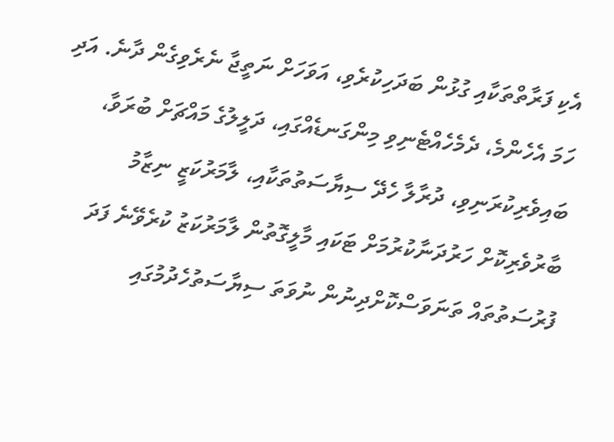އެކި ފަރާތްތަކާއި ގުޅުން ބަދަހިކުރެވި، އަވަހަށް ނަތީޖާ ނެރެވިގެން ދާނެ. އަދި ހަމަ އެހެންމެ، ދެމެހެއްޓެނިވި މިންގަނޑެއްގައި، ދަލީލުގެ މައްޗަށް ބުރަވާ، ބައިވެރިކުރަނިވި، ދުރާލާ ހެދޭ ސިޔާސަތުތަކާއި، ލާމަރުކަޒީ ނިޒާމު ބާރުވެރިކޮށް ހަރުދަނާކުރުމަށް ޓަކައި މާލީގޮތުން ލާމަރުކަޒު ކުރެވޭނެ ފަދަ ފުރުސަތުތައް ތަނަވަސްކޮށްދިނުން ނުވަތަ ސިޔާސަތުހެދުމުގައި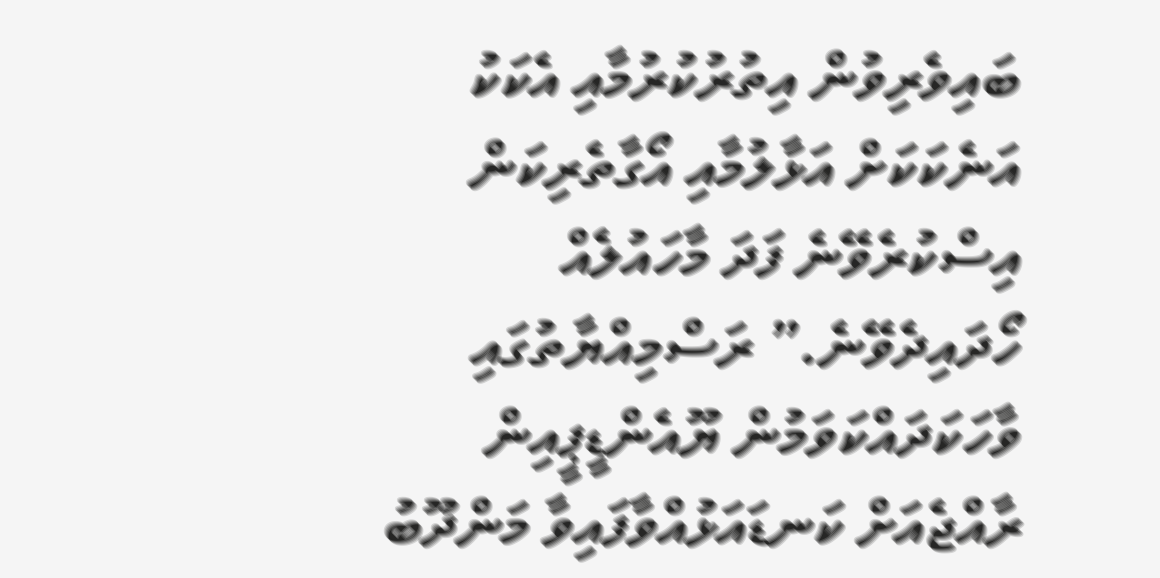ބައިވެރިވުން އިތުރުކުރުމާއި އެކަކު އަނެކަކަށް އަޅާލުމާއި އޯގާތެރިކަން އިސްކުރެވޭނެ ފަދަ މާހައުލެއް ހޯދައިދެވޭނެ.” ރަސްމިއްޔާތުގައި ވާހަކަދައްކަވަމުން ޔޫއެންޑީޕީއިން ރާއްޖެއަށް ކަނޑައަޅުއްވާފައިވާ މަންދޫބު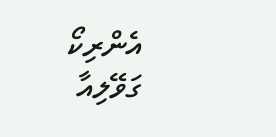އެންރިކޯ ގަވޭލިއާ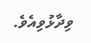ވިދާޅުވިއެވެ.